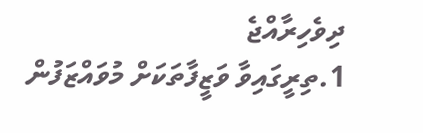ދިވެހިރާއްޖެ
1.ތިރީގައިވާ ވަޒީފާތަކަށް މުވައްޒަފުން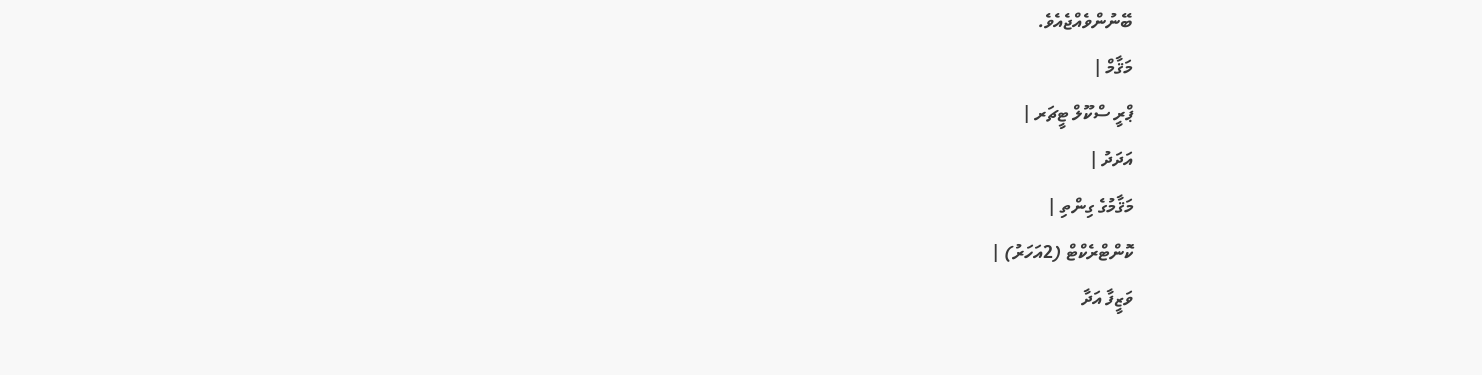ބޭނުންވެއްޖެއެވެ.
މަޤާމް |
ޕްރީ ސްކޫލް ޓީޗަރ |
އަދަދު |
މަޤާމުގެ ގިންތި |
ކޮންޓްރެކްޓް (2އަހަރު) |
ވަޒީފާ އަދާ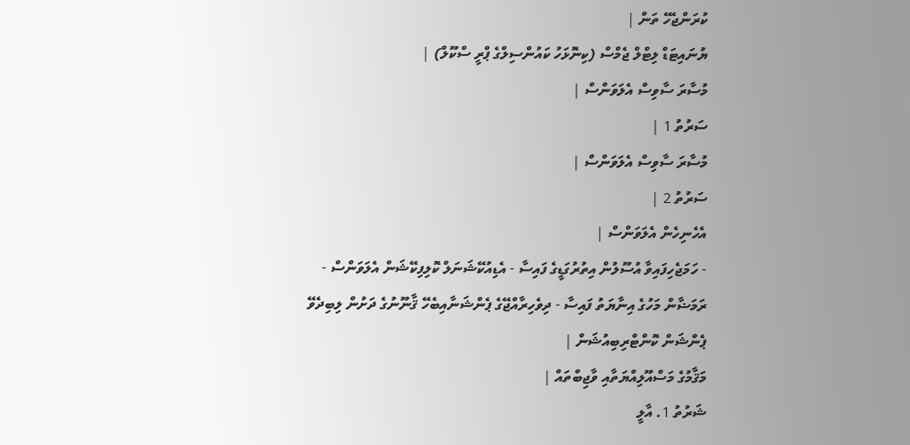ކުރަންޖެހޭ ތަން |
ޔުނައިޓަޑް ލިޓްލް ޖެމްސް (ކިނޮޅަހު ކައުންސިލްގެ ޕްރީ ސްކޫލް) |
މުސާރަ ސާވިސް އެލަވަންސް |
ސަރުތު 1 |
މުސާރަ ސާވިސް އެލަވަންސް |
ސަރުތު 2 |
އެހެނިހެން އެލަވަންސް |
- ހަމަޖެހިފައިވާ އުސޫލުން އިތުރުގަޑީގެ ފައިސާ - އެޑިއުކޭޝަނަލް ކޮލިފިކޭޝަން އެލަވަންސް - ރަމަޟާން މަހުގެ އިނާޔަތު ފައިސާ - ދިވެހިރާއްޖޭގެ ޕެންޝަނާއިބެހޭ ޤާނޫނުގެ ދަށުން ލިބިދެވޭ ޕެންޝަން ކޮންޓްރިބިއުޝަން |
މަޤާމުގެ މަސްއޫލިއްޔަތާއި ވާޖިބްތައް |
ޝަރުތު 1. އާލީ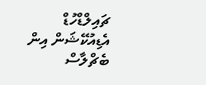ޗައިލްޑްހުޑް އެޑިއުކޭޝަން އިން ބެޗްލާސް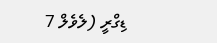ޑިގްރީ (ލެވެލް 7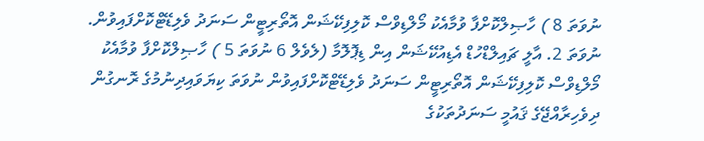ނުވަތަ 8 ) ހާޞިލްކޮށްފާ ވުމާއެކު މޯލްޑިވްސް ކޮލިފިކޭޝަން އޮތޯރިޓީން ސަނަދު ވެލިޑޭޓްކޮށްފައިވުން. ނުވަތަ 2. އާލީ ޗައިލްޑްހުޑް އެޑިއުކޭޝަން އިން ޑިޕޮލޮމާ (ލެވެލް 6 ނުވަތަ 5 ) ހާޞިލްކޮށްފާ ވުމާއެކު މޯލްޑިވްސް ކޮލިފިކޭޝަން އޮތޯރިޓީން ސަނަދު ވެލިޑޭޓްކޮށްފައިވުން ނުވަތަ ކިޔަވައިދިނުމުގެ ރޮނގުން ދިވެހިރާއްޖޭގެ ޤައުމީ ސަނަދުތަކުގެ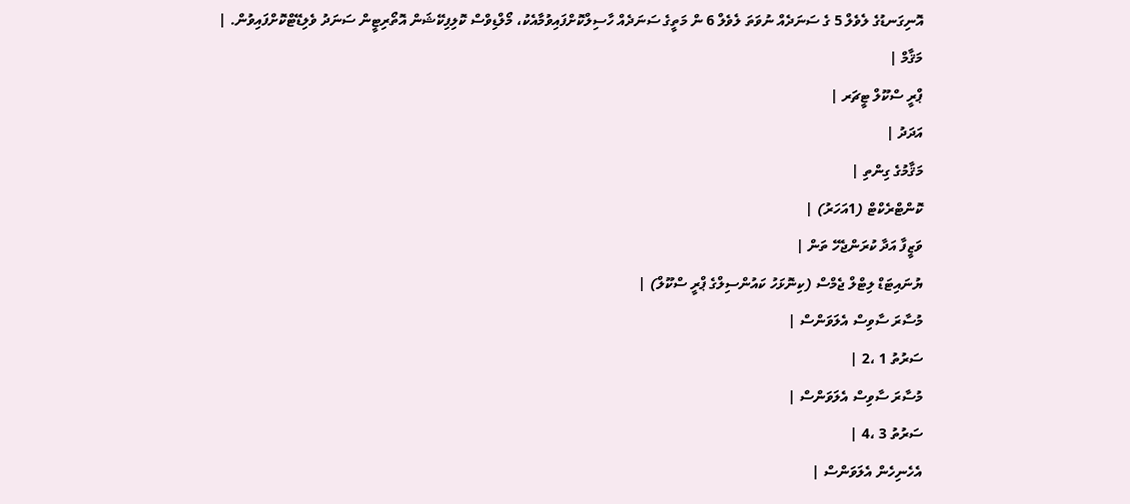އޮނިގަނޑުގެ ލެވެލް 5 ގެ ސަނަދެއް ނުވަތަ ލެވެލް 6 ން މަތީގެ ސަނަދެއް ހާސިލްކޮށްފައިވުމާއެކު، މޯލްޑިވްސް ކޮލިފިކޭޝަން އޮތޯރިޓީން ސަނަދު ވެލިޑޭޓްކޮށްފައިވުން. |
މަޤާމް |
ޕްރީ ސްކޫލް ޓީޗަރ |
އަދަދު |
މަޤާމުގެ ގިންތި |
ކޮންޓްރެކްޓް (1އަހަރު) |
ވަޒީފާ އަދާ ކުރަންޖެހޭ ތަން |
ޔުނައިޓަޑް ލިޓްލް ޖެމްސް (ކިނޮޅަހު ކައުންސިލްގެ ޕްރީ ސްކޫލް) |
މުސާރަ ސާވިސް އެލަވަންސް |
ސަރުތު 1 ،2 |
މުސާރަ ސާވިސް އެލަވަންސް |
ސަރުތު 3 ،4 |
އެހެނިހެން އެލަވަންސް |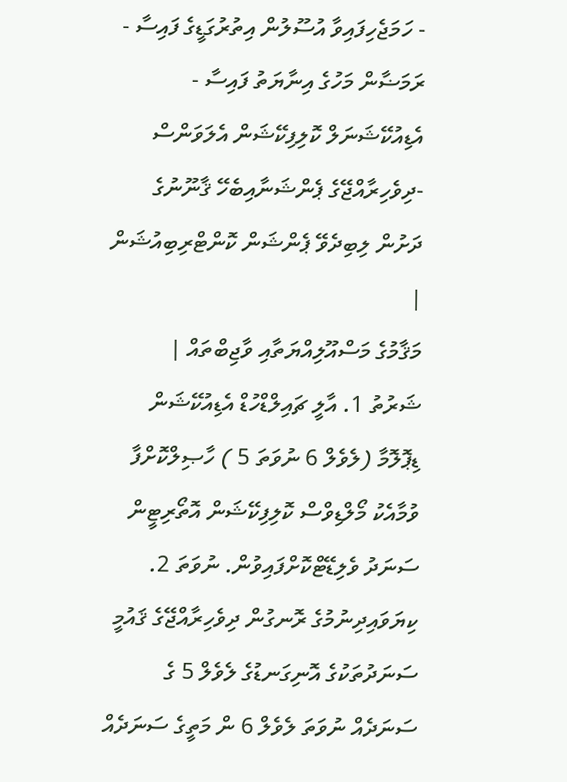- ހަމަޖެހިފައިވާ އުސޫލުން އިތުރުގަޑީގެ ފައިސާ - ރަމަޟާން މަހުގެ އިނާޔަތު ފައިސާ - އެޑިއުކޭޝަނަލް ކޮލިފިކޭޝަން އެލަވަންސް -ދިވެހިރާއްޖޭގެ ޕެންޝަނާއިބެހޭ ޤާނޫނުގެ ދަށުން ލިބިދެވޭ ޕެންޝަން ކޮންޓްރިބިއުޝަން |
މަޤާމުގެ މަސްއޫލިއްޔަތާއި ވާޖިބްތައް |
ޝަރުތު 1. އާލީ ޗައިލްޑްހުޑް އެޑިއުކޭޝަން ޑިޕޮލޮމާ (ލެވެލް 6 ނުވަތަ 5 ) ހާޞިލްކޮށްފާ ވުމާއެކު މޯލްޑިވްސް ކޮލިފިކޭޝަން އޮތޯރިޓީން ސަނަދު ވެލިޑޭޓްކޮށްފައިވުން. ނުވަތަ 2. ކިޔަވައިދިނުމުގެ ރޮނގުން ދިވެހިރާއްޖޭގެ ޤައުމީ ސަނަދުތަކުގެ އޮނިގަނޑުގެ ލެވެލް 5 ގެ ސަނަދެއް ނުވަތަ ލެވެލް 6 ން މަތީގެ ސަނަދެއް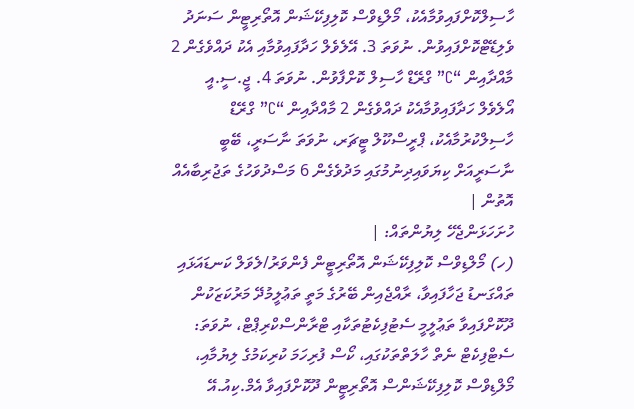ހާސިލްކޮށްފައިވުމާއެކު، މޯލްޑިވްސް ކޮލިފިކޭޝަން އޮތޯރިޓީން ސަނަދު ވެލިޑޭޓްކޮށްފައިވުން. ނުވަތަ 3. އޭލެވެލް ހަދާފައިވުމާއި އެކު ދައްވެގެން 2 މާއްދާއިން “C” ގްރޭޑް ހާސިލް ކޮށްފާވުން. ނުވަތަ 4. ޖީ.ސީ.އީ އޯލެވެލް ހަދާފައިވުމާއެކު ދައްވެގެން 2 މާއްދާއިން “C” ގްރޭޑް ހާސިލްކުރުމާއެކު، ޕްރީސްކޫލް ޓީޗަރ، ނުވަތަ ނާސަރީ، ބޭބީ ނާސަރީއަށް ކިޔަވައިދިނުމުގައި މަދުވެގެން 6 މަސްދުވަހުގެ ތަޖުރިބާއެއް އޮތުން |
ހުށަހަޅަންޖެހޭ ލިޔުންތައް: |
(ހ) މޯލްޑިވްސް ކޮލިފިކޭޝަން އޮތޯރިޓީން ފެންވަރު/ލެވަލް ކަނޑައަޅައި ތައްގަނޑު ޖަހާފައިވާ، ރާއްޖެއިން ބޭރުގެ މަތީ ތަޢުލީމުދޭ މަރުކަޒަކުން ދޫކޮށްފައިވާ ތަޢުލީމީ ސެޓުފިކެޓުތަކާއި ޓްރާންސްކްރިޕްޓް، ނުވަތަ: ސެޓްފިކެޓް ނެތް ހާލަތްތަކުގައި، ކޯސް ފުރިހަމަ ކުރިކަމުގެ ލިޔުމާއި، މޯލްޑިވްސް ކޮލިފިކޭޝަންސް އޮތޯރިޓީން ދޫކޮށްފައިވާ އެމް.ކިއު.އޭ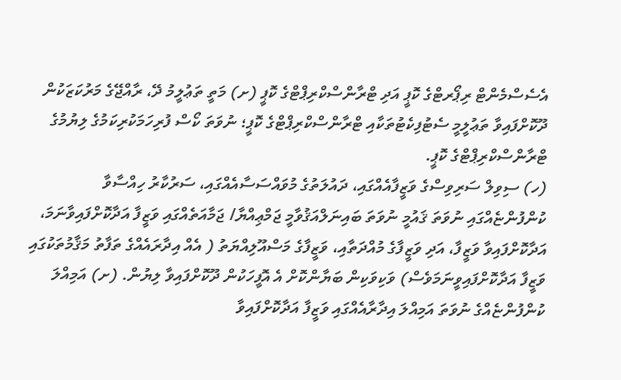އެސެސްމެންޓް ރިޕޯރޓްގެ ކޮޕީ އަދި ޓްރާންސްކްރިޕްޓްގެ ކޮޕީ (ށ) މަތީ ތަޢުލީމު ދޭ، ރާއްޖޭގެ މަރުކަޒަކުން ދޫކޮށްފައިވާ ތަޢުލީމީ ސެޓުފިކެޓުތަކާއި ޓްރާންސްކްރިޕްޓްގެ ކޮޕީ؛ ނުވަތަ ކޯސް ފުރިހަމަކުރިކަމުގެ ލިޔުމުގެ ޓްރާންސްކްރިޕްޓްގެ ކޮޕީ.
(ހ) ސިވިލް ސަރިވިސްގެ ވަޒީފާއެއްގައި، ދައުލަތުގެ މުވައްސަސާއެއްގައި، ސަރުކާރު ހިއްސާވާ ކުންފުންޏެއްގައި ނުވަތަ ޤައުމީ ނުވަތަ ބައިނަލްއަޤުވާމީ ޖަމްޢިއްޔާ/ ޖަމާއަތެއްގައި ވަޒީފާ އަދާކޮށްފައިވާނަމަ، އަދާކޮށްފައިވާ ވަޒީފާ، އަދި ވަޒީފާގެ މުއްދަތާއި، ވަޒީފާގެ މަސްއޫލިއްޔަތު ( އެއް އިދާރައެއްގެ ތަފާތު މަޤާމުތަކުގައި ވަޒީފާ އަދާކޮށްފައިވީނަމަވެސް) ވަކިވަކިން ބަޔާންކޮށް އެ އޮފީހަކުން ދޫކޮށްފައިވާ ލިޔުން. (ށ) އަމިއްލަ ކުންފުންޏެއްގެ ނުވަތަ އަމިއްލަ އިދާރާއެއްގައި ވަޒީފާ އަދާކޮށްފައިވާ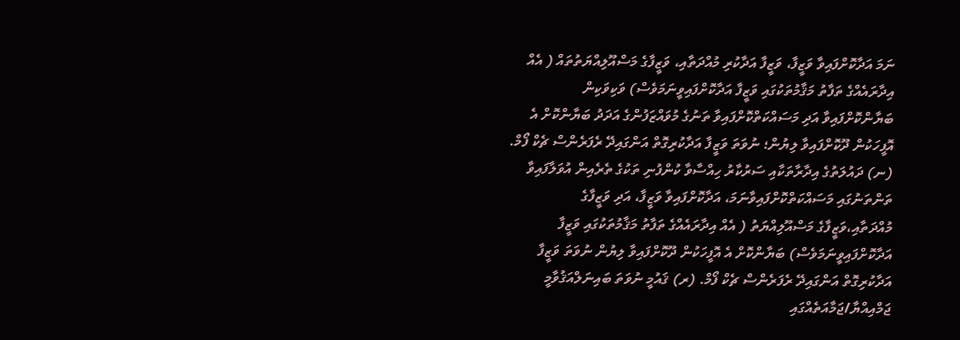ނަމަ އަދާކޮށްފައިވާ ވަޒީފާ، ވަޒީފާ އަދާކުރި މުއްދަތާއި، ވަޒީފާގެ މަސްއޫލިއްޔަތުތައް ( އެއް އިދާރައެއްގެ ތަފާތު މަޤާމުތަކުގައި ވަޒީފާ އަދާކޮށްފައިވީނަމަވެސް) ވަކިވަކިން ބަޔާންކޮށްފައިވާ އަދި މަސައްކަތްކޮށްފައިވާ ތަނުގެ މުވައްޒަފުންގެ އަދަދު ބަޔާންކޮށް އެ އޮފީހަކުން ދޫކޮށްފައިވާ ލިޔުން؛ ނުވަތަ ވަޒީފާ އަދާކުރިގޮތް އަންގައިދޭ ރެފަރެންސް ޗެކް ފޯމް. (ނ) ދައުލަތުގެ އިދާރާތަކާއި ސަރުކާރު ހިއްސާވާ ކުންފުނި ތަކުގެ ތެރެއިން އުވަލާފައިވާ ތަންތަނުގައި މަސައްކަތްކޮށްފައިވާނަމަ، އަދާކޮށްފައިވާ ވަޒީފާ، އަދި ވަޒީފާގެ މުއްދަތާއި،ވަޒީފާގެ މަސްއޫލިއްޔަތު ( އެއް އިދާރައެއްގެ ތަފާތު މަޤާމުތަކުގައި ވަޒީފާ އަދާކޮށްފައިވީނަމަވެސް) ބަޔާންކޮށް އެ އޮފީހަކުން ދޫކޮށްފައިވާ ލިޔުން ނުވަތަ ވަޒީފާ އަދާކުރިގޮތް އަންގައިދޭ ރެފަރެންސް ޗެކް ފޯމް. (ރ) ޤައުމީ ނުވަތަ ބައިނަލްއަޤުވާމީ ޖަމްއިއްޔާ/ޖަމާއަތެއްގައި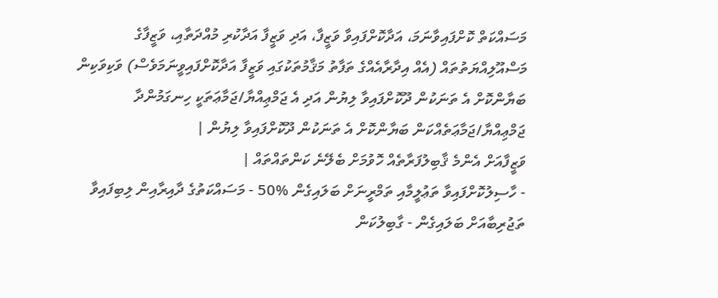މަސައްކަތް ކޮށްފައިވާނަމަ، އަދާކޮށްފައިވާ ވަޒީފާ، އަދި ވަޒީފާ އަދާކުރި މުއްދަތާއި، ވަޒީފާގެ މަސްއޫލިއްޔަތުތައް (އެއް އިދާރާއެއްގެ ތަފާތު މަޤާމުތަކުގައި ވަޒީފާ އަދާކޮށްފައިވީނަމަވެސް) ވަކިވަކިން ބަޔާންކޮށް އެ ތަނަކުން ދޫކޮށްފައިވާ ލިޔުން އަދި އެ ޖަމްޢިއްޔާ/ޖަމާޢަތަކީ ހިނގަމުންދާ ޖަމްޢިއްޔާ/ޖަމާޢަތެއްކަން ބަޔާންކޮށް އެ ތަނަކުން ދޫކޮށްފައިވާ ލިޔުން |
ވަޒީފާއަށް އެންމެ ޤާބިލުފަރާތެއް ހޮވުމަށް ބެލޭނެ ކަންތައްތައް |
- ހާސިލުކޮށްފައިވާ ތަޢުލީމާއި ތަމްރީނަށް ބަލައިގެން %50 - މަސައްކަތުގެ ދާއިރާއިން ލިބިފައިވާ ތަޖުރިބާއަށް ބަލައިގެން - ގާބިލުކަން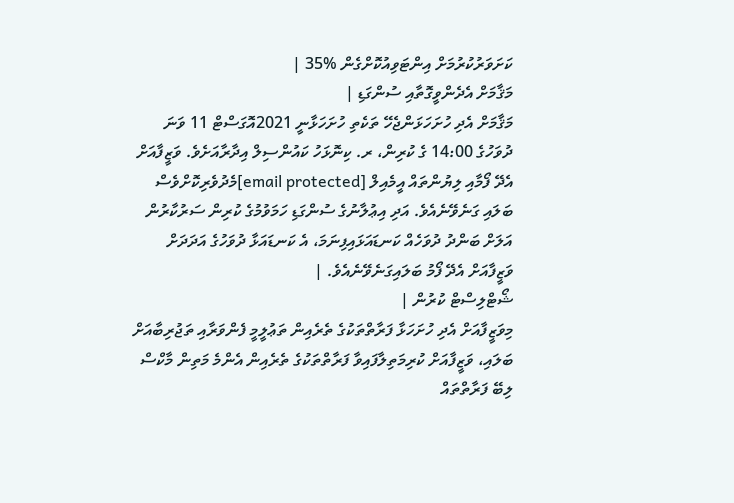ކަށަވަރުކުރުމަށް އިންޓަވިއުކޮށްގެން %35 |
މަޤާމަށް އެދެންވީގޮތާއި ސުންގަޑި |
މަޤާމަށް އެދި ހުށަހަޅަންޖެހޭ ތަކެތި ހުށަހަޅާނީ 2021އޮގަސްޓް 11 ވަނަ ދުވަހުގެ 14:00 ގެ ކުރިން، ރ. ކިނޮޅަހު ކައުންސިލް އިދާރާއަށެވެ. ވަޒީފާއަށް އެދޭ ފޯމާއި ލިޔުންތައް އީމެއިލް [email protected]މެދުވެރިކޮށްވެސް ބަލައި ގަނެވޭނެއެވެ. އަދި އިޢުލާނުގެ ސުންގަޑި ހަމަވުމުގެ ކުރިން ސަރުކާރުން އަލަށް ބަންދު ދުވަހެއް ކަނޑައަޅައިފިނަމަ، އެ ކަނޑައަޅާ ދުވަހުގެ އަދަދަށް ވަޒީފާއަށް އެދޭ ފޯމު ބަލައިގަނެވޭނެއެވެ. |
ޝޯޓްލިސްޓް ކުރުން |
މިވަޒީފާއަށް އެދި ހުށަހަޅާ ފަރާތްތަކުގެ ތެރެއިން ތަޢުލީމީ ފެންވަރާއި ތަޖުރިބާއަށް ބަލައި، ވަޒީފާއަށް ކުރިމަތިލާފައިވާ ފަރާތްތަކުގެ ތެރެއިން އެންމެ މަތިން މާކްސް ލިބޭ ފަރާތްތައް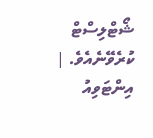ޝޯޓްލިސްޓް ކުރެވޭނެއެވެ. |
އިންޓަވިއު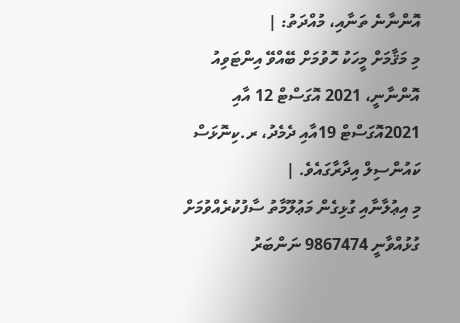އޮންނާނެ ތަނާއި، މުއްދަތު: |
މި މަޤާމަށް މީހަކު ހޮވުމަށް ބޭއްވޭ އިންޓަވިއު އޮންނާނީ، 2021 އޮގަސްޓް 12 އާއި 2021އޮގަސްޓް 19އާއި ދެމެދު، ރ.ކިނޮޅަސް ކައުންސިލް އިދާރާގައެވެ. |
މި އިޢުލާނާއި ގުޅިގެން މަޢުލޫމާތު ސާފުކުރެއްވުމަށް ގުޅުއްވާނީ 9867474 ނަންބަރު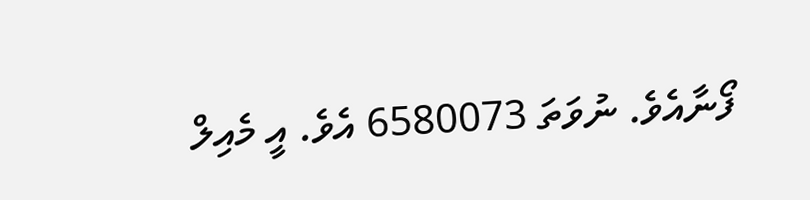ފޯނާއެވެ. ނުވަތަ 6580073 އެވެ. އީ މެއިލް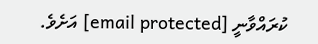ކުރައްވާނީ [email protected] އަށެވެ.